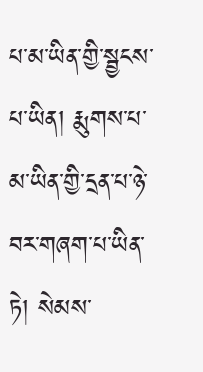པ་མ་ཡིན་གྱི་སྦྱངས་པ་ཡིན། རྨུགས་པ་མ་ཡིན་གྱི་དྲན་པ་ཉེ་བར་གཞག་པ་ཡིན་ཏེ། སེམས་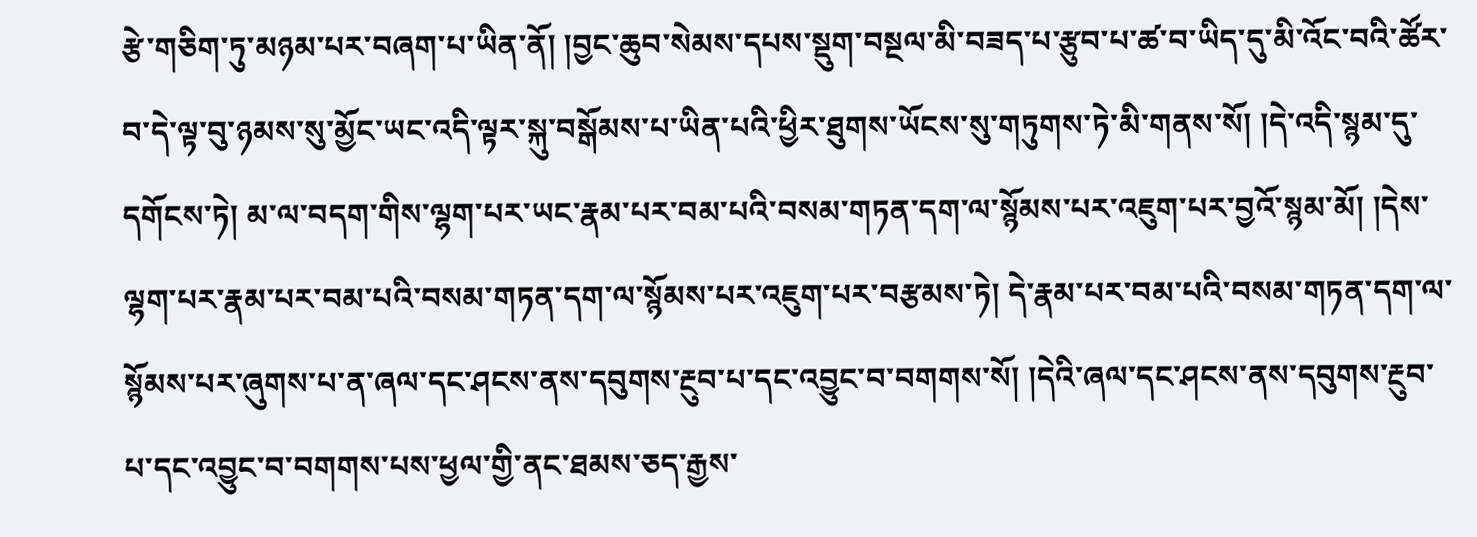རྩེ་གཅིག་ཏུ་མཉམ་པར་བཞག་པ་ཡིན་ནོ། །བྱང་ཆུབ་སེམས་དཔས་སྡུག་བསྔལ་མི་བཟད་པ་རྩུབ་པ་ཚ་བ་ཡིད་དུ་མི་འོང་བའི་ཚོར་བ་དེ་ལྟ་བུ་ཉམས་སུ་མྱོང་ཡང་འདི་ལྟར་སྐུ་བསྒོམས་པ་ཡིན་པའི་ཕྱིར་ཐུགས་ཡོངས་སུ་གཏུགས་ཏེ་མི་གནས་སོ། །དེ་འདི་སྙམ་དུ་དགོངས་ཏེ། མ་ལ་བདག་གིས་ལྷག་པར་ཡང་རྣམ་པར་བམ་པའི་བསམ་གཏན་དག་ལ་སྙོམས་པར་འཇུག་པར་བྱའོ་སྙམ་མོ། །དེས་ལྷག་པར་རྣམ་པར་བམ་པའི་བསམ་གཏན་དག་ལ་སྙོམས་པར་འཇུག་པར་བརྩམས་ཏེ། དེ་རྣམ་པར་བམ་པའི་བསམ་གཏན་དག་ལ་སྙོམས་པར་ཞུགས་པ་ན་ཞལ་དང་ཤངས་ནས་དབུགས་རྔུབ་པ་དང་འབྱུང་བ་བགགས་སོ། །དེའི་ཞལ་དང་ཤངས་ནས་དབུགས་རྔུབ་པ་དང་འབྱུང་བ་བགགས་པས་ཕྱལ་གྱི་ནང་ཐམས་ཅད་རྒྱས་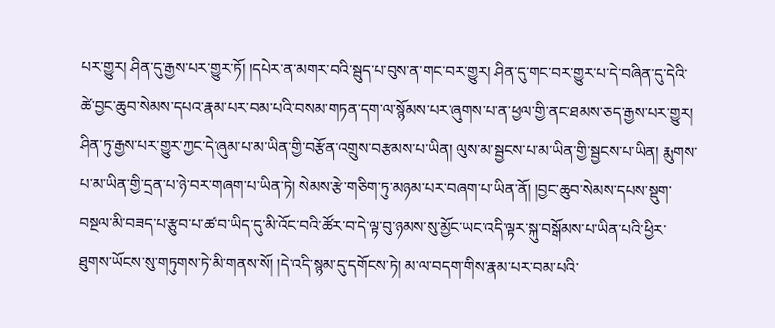པར་གྱུར། ཤིན་དུ་རྒྱས་པར་གྱུར་ཏོ། །དཔེར་ན་མགར་བའི་སྦུད་པ་བུས་ན་གང་བར་གྱུར། ཤིན་དུ་གང་བར་གྱུར་པ་དེ་བཞིན་དུ་དེའི་ཚེ་བྱང་ཆུབ་སེམས་དཔའ་རྣམ་པར་བམ་པའི་བསམ་གཏན་དག་ལ་སྙོམས་པར་ཞུགས་པ་ན་ཕྱལ་གྱི་ནང་ཐམས་ཅད་རྒྱས་པར་གྱུར། ཤིན་ཏུ་རྒྱས་པར་གྱུར་ཀྱང་དེ་ཞུམ་པ་མ་ཡིན་གྱི་བརྩོན་འགྲུས་བརྩམས་པ་ཡིན། ལུས་མ་སྦྱངས་པ་མ་ཡིན་གྱི་སྦྱངས་པ་ཡིན། རྨུགས་པ་མ་ཡིན་གྱི་དྲན་པ་ཉེ་བར་གཞག་པ་ཡིན་ཏེ། སེམས་རྩེ་གཅིག་ཏུ་མཉམ་པར་བཞག་པ་ཡིན་ནོ། །བྱང་ཆུབ་སེམས་དཔས་སྡུག་བསྔལ་མི་བཟད་པ་རྩུབ་པ་ཚ་བ་ཡིད་དུ་མི་འོང་བའི་ཚོར་བ་དེ་ལྟ་བུ་ཉམས་སུ་མྱོང་ཡང་འདི་ལྟར་སྐུ་བསྒོམས་པ་ཡིན་པའི་ཕྱིར་ཐུགས་ཡོངས་སུ་གཏུགས་ཏེ་མི་གནས་སོ། །དེ་འདི་སྙམ་དུ་དགོངས་ཏེ། མ་ལ་བདག་གིས་རྣམ་པར་བམ་པའི་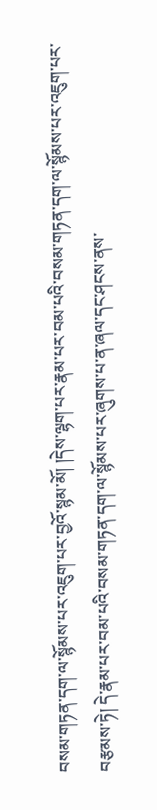བསམ་གཏན་དག་ལ་སྙོམས་པར་འཇུག་པར་བྱའོ་སྙམ་མོ། །དེས་ལྷག་པར་རྣམ་པར་བམ་པའི་བསམ་གཏན་དག་ལ་སྙོམས་པར་འཇུག་པར་བརྩམས་ཏེ། དེ་རྣམ་པར་བམ་པའི་བསམ་གཏན་དག་ལ་སྙོམས་པར་ཞུགས་པ་ན་ཞལ་དང་ཤངས་ནས་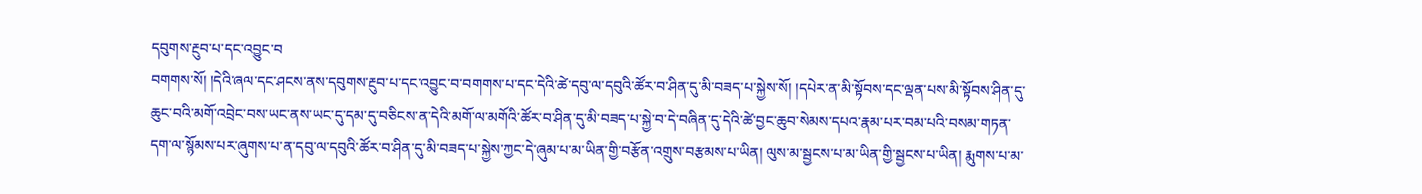དབུགས་རྔུབ་པ་དང་འབྱུང་བ
བགགས་སོ། །དེའི་ཞལ་དང་ཤངས་ནས་དབུགས་རྔུབ་པ་དང་འབྱུང་བ་བགགས་པ་དང་དེའི་ཚེ་དབུ་ལ་དབུའི་ཚོར་བ་ཤིན་དུ་མི་བཟད་པ་སྐྱེས་སོ། །དཔེར་ན་མི་སྟོབས་དང་ལྡན་པས་མི་སྟོབས་ཤིན་དུ་ཆུང་བའི་མགོ་འབྲེང་བས་ཡང་ནས་ཡང་དུ་དམ་དུ་བཅིངས་ན་དེའི་མགོ་ལ་མགོའི་ཚོར་བ་ཤིན་དུ་མི་བཟད་པ་སྐྱེ་བ་དེ་བཞིན་དུ་དེའི་ཚེ་བྱང་ཆུབ་སེམས་དཔའ་རྣམ་པར་བམ་པའི་བསམ་གཏན་དག་ལ་སྙོམས་པར་ཞུགས་པ་ན་དབུ་ལ་དབུའི་ཚོར་བ་ཤིན་དུ་མི་བཟད་པ་སྐྱེས་ཀྱང་དེ་ཞུམ་པ་མ་ཡིན་གྱི་བརྩོན་འགྲུས་བརྩམས་པ་ཡིན། ལུས་མ་སྦྱངས་པ་མ་ཡིན་གྱི་སྦྱངས་པ་ཡིན། རྨུགས་པ་མ་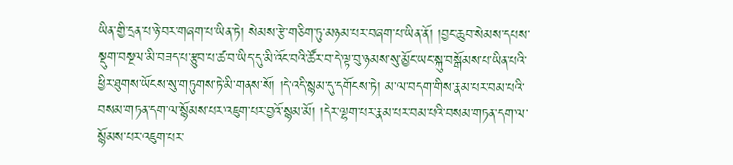ཡིན་གྱི་དྲན་པ་ཉེ་བར་གཞག་པ་ཡིན་ཏེ། སེམས་རྩེ་གཅིག་ཏུ་མཉམ་པར་བཞག་པ་ཡིན་ནོ། །བྱང་ཆུབ་སེམས་དཔས་སྡུག་བསྔལ་མི་བཟད་པ་རྩུབ་པ་ཚ་བ་ཡིད་དུ་མི་འོང་བའི་ཚོར་བ་དེ་ལྟ་བུ་ཉམས་སུ་མྱོང་ཡང་སྐུ་བསྒོམས་པ་ཡིན་པའི་ཕྱིར་ཐུགས་ཡོངས་སུ་གཏུགས་ཏེ་མི་གནས་སོ། །དེ་འདི་སྙམ་དུ་དགོངས་ཏེ། མ་ལ་བདག་གིས་རྣམ་པར་བམ་པའི་བསམ་གཏན་དག་ལ་སྙོམས་པར་འཇུག་པར་བྱའོ་སྙམ་མོ། །དེར་ལྷག་པར་རྣམ་པར་བམ་པའི་བསམ་གཏན་དག་ལ་སྙོམས་པར་འཇུག་པར་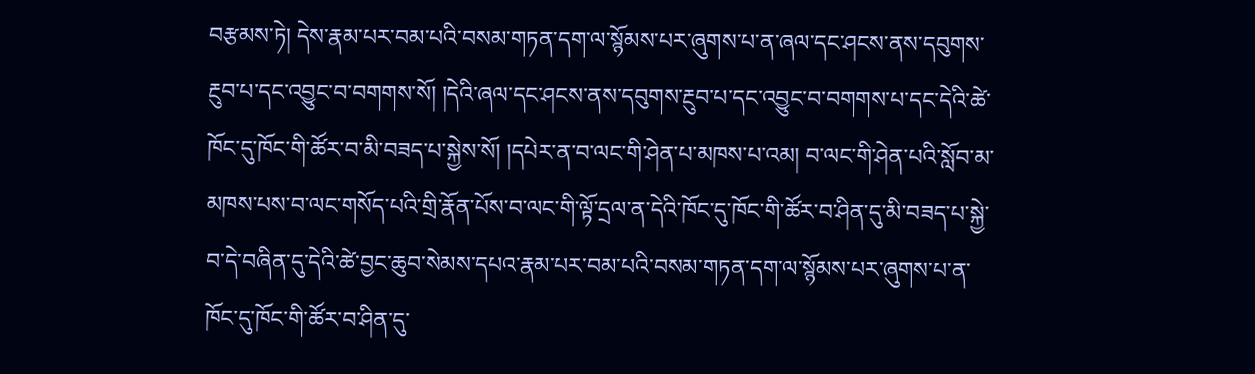བརྩམས་ཏེ། དེས་རྣམ་པར་བམ་པའི་བསམ་གཏན་དག་ལ་སྙོམས་པར་ཞུགས་པ་ན་ཞལ་དང་ཤངས་ནས་དབུགས་རྔུབ་པ་དང་འབྱུང་བ་བགགས་སོ། །དེའི་ཞལ་དང་ཤངས་ནས་དབུགས་རྔུབ་པ་དང་འབྱུང་བ་བགགས་པ་དང་དེའི་ཚེ་ཁོང་དུ་ཁོང་གི་ཚོར་བ་མི་བཟད་པ་སྐྱེས་སོ། །དཔེར་ན་བ་ལང་གི་ཤེན་པ་མཁས་པ་འམ། བ་ལང་གི་ཤེན་པའི་སློབ་མ་མཁས་པས་བ་ལང་གསོད་པའི་གྲི་རྣོན་པོས་བ་ལང་གི་ལྟོ་དྲལ་ན་དེའི་ཁོང་དུ་ཁོང་གི་ཚོར་བ་ཤིན་དུ་མི་བཟད་པ་སྐྱེ་བ་དེ་བཞིན་དུ་དེའི་ཚེ་བྱང་ཆུབ་སེམས་དཔའ་རྣམ་པར་བམ་པའི་བསམ་གཏན་དག་ལ་སྙོམས་པར་ཞུགས་པ་ན་ཁོང་དུ་ཁོང་གི་ཚོར་བ་ཤིན་དུ་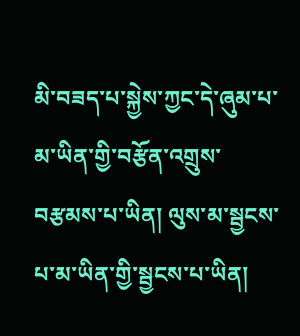མི་བཟད་པ་སྐྱེས་ཀྱང་དེ་ཞུམ་པ་མ་ཡིན་གྱི་བརྩོན་འགྲུས་བརྩམས་པ་ཡིན། ལུས་མ་སྦྱངས་པ་མ་ཡིན་གྱི་སྦྱངས་པ་ཡིན།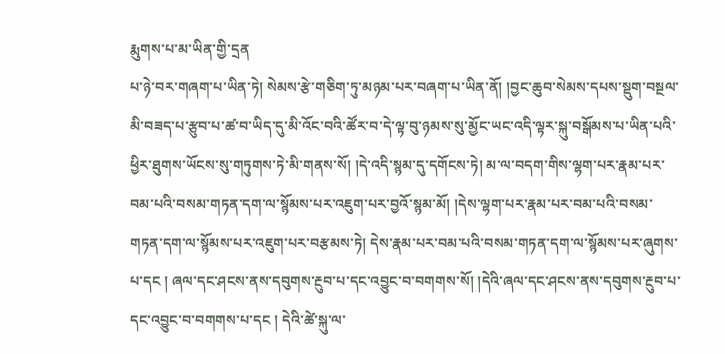རྨུགས་པ་མ་ཡིན་གྱི་དྲན
པ་ཉེ་བར་གཞག་པ་ཡིན་ཏེ། སེམས་རྩེ་གཅིག་ཏུ་མཉམ་པར་བཞག་པ་ཡིན་ནོ། །བྱང་ཆུབ་སེམས་དཔས་སྡུག་བསྔལ་མི་བཟད་པ་རྩུབ་པ་ཚ་བ་ཡིད་དུ་མི་འོང་བའི་ཚོར་བ་དེ་ལྟ་བུ་ཉམས་སུ་མྱོང་ཡང་འདི་ལྟར་སྐུ་བསྒོམས་པ་ཡིན་པའི་ཕྱིར་ཐུགས་ཡོངས་སུ་གཏུགས་ཏེ་མི་གནས་སོ། །དེ་འདི་སྙམ་དུ་དགོངས་ཏེ། མ་ལ་བདག་གིས་ལྷག་པར་རྣམ་པར་བམ་པའི་བསམ་གཏན་དག་ལ་སྙོམས་པར་འཇུག་པར་བྱའོ་སྙམ་མོ། །དེས་ལྷག་པར་རྣམ་པར་བམ་པའི་བསམ་གཏན་དག་ལ་སྙོམས་པར་འཇུག་པར་བརྩམས་ཏེ། དེས་རྣམ་པར་བམ་པའི་བསམ་གཏན་དག་ལ་སྙོམས་པར་ཞུགས་པ་དང ། ཞལ་དང་ཤངས་ནས་དབུགས་རྔུབ་པ་དང་འབྱུང་བ་བགགས་སོ། །དེའི་ཞལ་དང་ཤངས་ནས་དབུགས་རྔུབ་པ་དང་འབྱུང་བ་བགགས་པ་དང ། དེའི་ཚེ་སྐུ་ལ་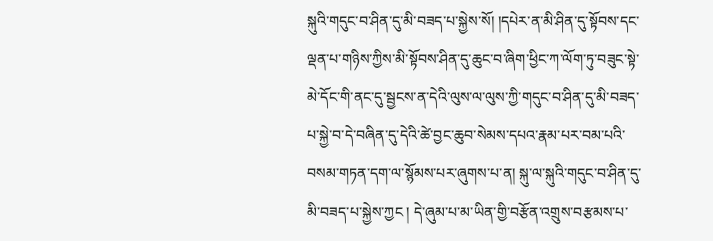སྐུའི་གདུང་བ་ཤིན་དུ་མི་བཟད་པ་སྐྱེས་སོ། །དཔེར་ན་མི་ཤིན་དུ་སྟོབས་དང་ལྡན་པ་གཉིས་ཀྱིས་མི་སྟོབས་ཤིན་དུ་ཆུང་བ་ཞིག་ཕྱིང་ཀ་ལོག་ཏུ་བཟུང་སྟེ་མེ་དོང་གི་ནང་དུ་སྦྱངས་ན་དེའི་ལུས་ལ་ལུས་ཀྱི་གདུང་བ་ཤིན་དུ་མི་བཟད་པ་སྐྱེ་བ་དེ་བཞིན་དུ་དེའི་ཚེ་བྱང་ཆུབ་སེམས་དཔའ་རྣམ་པར་བམ་པའི་བསམ་གཏན་དག་ལ་སྙོམས་པར་ཞུགས་པ་ན། སྐུ་ལ་སྐུའི་གདུང་བ་ཤིན་དུ་མི་བཟད་པ་སྐྱེས་ཀྱང ། དེ་ཞུམ་པ་མ་ཡིན་གྱི་བརྩོན་འགྲུས་བརྩམས་པ་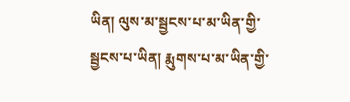ཡིན། ལུས་མ་སྦྱངས་པ་མ་ཡིན་གྱི་སྦྱངས་པ་ཡིན། རྨུགས་པ་མ་ཡིན་གྱི་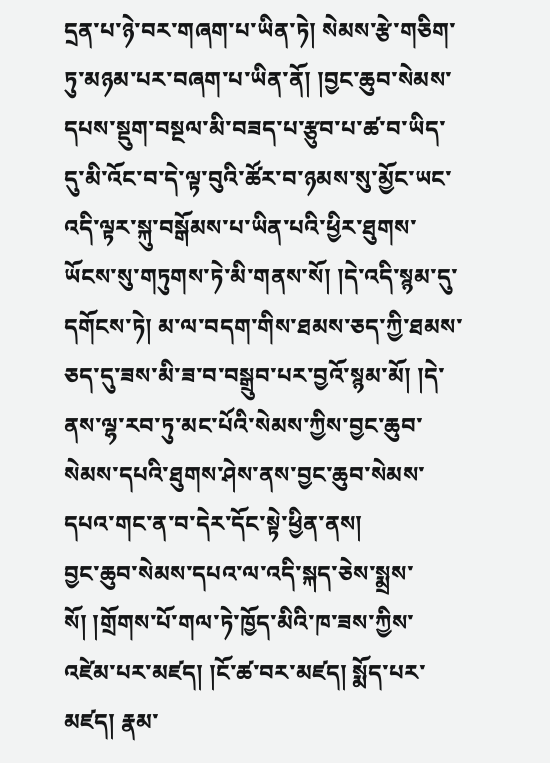དྲན་པ་ཉེ་བར་གཞག་པ་ཡིན་ཏེ། སེམས་རྩེ་གཅིག་ཏུ་མཉམ་པར་བཞག་པ་ཡིན་ནོ། །བྱང་ཆུབ་སེམས་དཔས་སྡུག་བསྔལ་མི་བཟད་པ་རྩུབ་པ་ཚ་བ་ཡིད་དུ་མི་འོང་བ་དེ་ལྟ་བུའི་ཚོར་བ་ཉམས་སུ་མྱོང་ཡང་འདི་ལྟར་སྐུ་བསྒོམས་པ་ཡིན་པའི་ཕྱིར་ཐུགས་ཡོངས་སུ་གཏུགས་ཏེ་མི་གནས་སོ། །དེ་འདི་སྙམ་དུ་དགོངས་ཏེ། མ་ལ་བདག་གིས་ཐམས་ཅད་ཀྱི་ཐམས་ཅད་དུ་ཟས་མི་ཟ་བ་བསྒྲུབ་པར་བྱའོ་སྙམ་མོ། །དེ་ནས་ལྷ་རབ་ཏུ་མང་པོའི་སེམས་ཀྱིས་བྱང་ཆུབ་སེམས་དཔའི་ཐུགས་ཤེས་ནས་བྱང་ཆུབ་སེམས་དཔའ་གང་ན་བ་དེར་དོང་སྟེ་ཕྱིན་ནས།
བྱང་ཆུབ་སེམས་དཔའ་ལ་འདི་སྐད་ཅེས་སྨྲས་སོ། །གྲོགས་པོ་གལ་ཏེ་ཁྱོད་མིའི་ཁ་ཟས་ཀྱིས་འཛེམ་པར་མཛད། །ངོ་ཚ་བར་མཛད། སྨོད་པར་མཛད། རྣམ་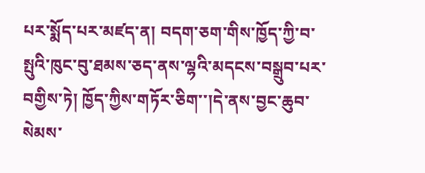པར་སྨོད་པར་མཛད་ན། བདག་ཅག་གིས་ཁྱོད་ཀྱི་བ་སྤུའི་ཁུང་བུ་ཐམས་ཅད་ནས་ལྷའི་མདངས་བསྒྲུབ་པར་བགྱིས་ཏེ། ཁྱོད་ཀྱིས་གཏོར་ཅིག་་།དེ་ནས་བྱང་ཆུབ་སེམས་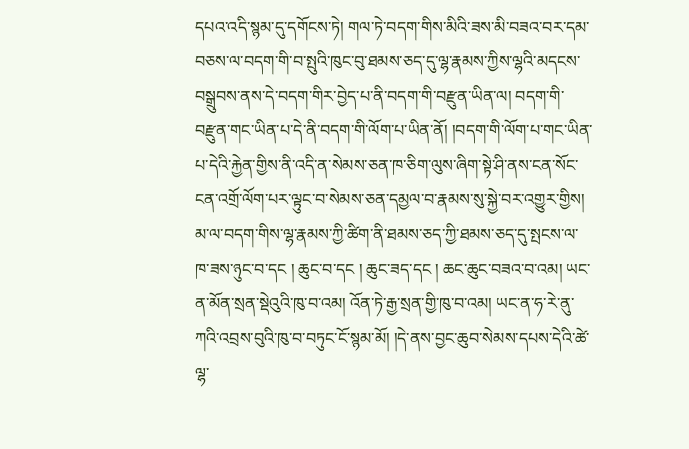དཔའ་འདི་སྙམ་དུ་དགོངས་ཏེ། གལ་ཏེ་བདག་གིས་མིའི་ཟས་མི་བཟའ་བར་དམ་བཅས་ལ་བདག་གི་བ་སྤུའི་ཁུང་བུ་ཐམས་ཅད་དུ་ལྷ་རྣམས་ཀྱིས་ལྷའི་མདངས་བསྒྲུབས་ནས་དེ་བདག་གིར་བྱེད་པ་ནི་བདག་གི་བརྫུན་ཡིན་ལ། བདག་གི་བརྫུན་གང་ཡིན་པ་དེ་ནི་བདག་གི་ལོག་པ་ཡིན་ནོ། །བདག་གི་ལོག་པ་གང་ཡིན་པ་དེའི་རྐྱེན་གྱིས་ནི་འདི་ན་སེམས་ཅན་ཁ་ཅིག་ལུས་ཞིག་སྟེ་ཤི་ནས་ངན་སོང་ངན་འགྲོ་ལོག་པར་ལྟུང་བ་སེམས་ཅན་དམྱལ་བ་རྣམས་སུ་སྐྱེ་བར་འགྱུར་གྱིས། མ་ལ་བདག་གིས་ལྷ་རྣམས་ཀྱི་ཚིག་ནི་ཐམས་ཅད་ཀྱི་ཐམས་ཅད་དུ་སྤངས་ལ་ཁ་ཟས་ཉུང་བ་དང ། ཆུང་བ་དང ། ཆུང་ཟད་དང ། ཆང་ཆུང་བཟའ་བ་འམ། ཡང་ན་མོན་སྲན་སྡེའུའི་ཁུ་བ་འམ། འོན་ཏེ་རྒྱ་སྲན་གྱི་ཁུ་བ་འམ། ཡང་ན་ཧ་རེ་ནུ་ཀའི་འབྲས་བུའི་ཁུ་བ་བཏུང་ངོ་སྙམ་མོ། །དེ་ནས་བྱང་ཆུབ་སེམས་དཔས་དེའི་ཚེ་ལྷ་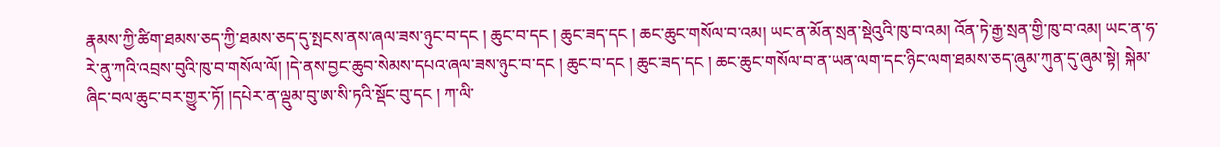རྣམས་ཀྱི་ཚིག་ཐམས་ཅད་ཀྱི་ཐམས་ཅད་དུ་སྤངས་ནས་ཞལ་ཟས་ཉུང་བ་དང ། ཆུང་བ་དང ། ཆུང་ཟད་དང ། ཆང་ཆུང་གསོལ་བ་འམ། ཡང་ན་མོན་སྲན་སྡེའུའི་ཁུ་བ་འམ། འོན་ཏེ་རྒྱ་སྲན་གྱི་ཁུ་བ་འམ། ཡང་ན་ཧ་རེ་ནུ་ཀའི་འབྲས་བུའི་ཁུ་བ་གསོལ་ལོ། །དེ་ནས་བྱང་ཆུབ་སེམས་དཔའ་ཞལ་ཟས་ཉུང་བ་དང ། ཆུང་བ་དང ། ཆུང་ཟད་དང ། ཆང་ཆུང་གསོལ་བ་ན་ཡན་ལག་དང་ཉིང་ལག་ཐམས་ཅད་ཞུམ་ཀུན་དུ་ཞུམ་སྟེ། སྐེམ་ཞིང་བལ་ཆུང་བར་གྱུར་ཏོ། །དཔེར་ན་ལྡུམ་བུ་ཨ་སི་ཏའི་སྡོང་བུ་དང ། ཀ་ལི་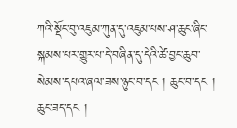ཀའི་སྡོང་བུ་འཇུམ་ཀུན་དུ་འཇུམ་པས་ཤ་ཆུང་ཞིང་སྐམས་པར་གྱུར་པ་དེ་བཞིན་དུ་དེའི་ཚེ་བྱང་ཆུབ་སེམས་དཔའ་ཞལ་ཟས་ཉུང་བ་དང ། ཆུང་བ་དང ། ཆུང་ཟད་དང །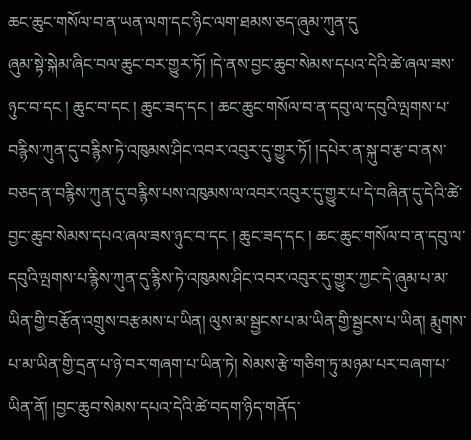ཆང་ཆུང་གསོལ་བ་ན་ཡན་ལག་དང་ཉིང་ལག་ཐམས་ཅད་ཞུམ་ཀུན་དུ
ཞུམ་སྟེ་སྐེམ་ཞིང་བལ་ཆུང་བར་གྱུར་ཏོ། །དེ་ནས་བྱང་ཆུབ་སེམས་དཔའ་དེའི་ཚེ་ཞལ་ཟས་ཉུང་བ་དང ། ཆུང་བ་དང ། ཆུང་ཟད་དང ། ཆང་ཆུང་གསོལ་བ་ན་དབུ་ལ་དབུའི་ལྤགས་པ་བརྙིས་ཀུན་དུ་བརྙིས་ཏེ་འཁུམས་ཤིང་འབར་འབུར་དུ་གྱུར་ཏོ། །དཔེར་ན་སྐུ་བ་རྩ་བ་ནས་བཅད་ན་བརྙིས་ཀུན་དུ་བརྙིས་པས་འཁུམས་ལ་འབར་འབུར་དུ་གྱུར་པ་དེ་བཞིན་དུ་དེའི་ཚེ་བྱང་ཆུབ་སེམས་དཔའ་ཞལ་ཟས་ཉུང་བ་དང ། ཆུང་ཟད་དང ། ཆང་ཆུང་གསོལ་བ་ན་དབུ་ལ་དབུའི་ལྤགས་པ་རྙིས་ཀུན་དུ་རྙིས་ཏེ་འཁུམས་ཤིང་འབར་འབུར་དུ་གྱུར་ཀྱང་དེ་ཞུམ་པ་མ་ཡིན་གྱི་བརྩོན་འགྲུས་བརྩམས་པ་ཡིན། ལུས་མ་སྦྱངས་པ་མ་ཡིན་གྱི་སྦྱངས་པ་ཡིན། རྨུགས་པ་མ་ཡིན་གྱི་དྲན་པ་ཉེ་བར་གཞག་པ་ཡིན་ཏེ། སེམས་རྩེ་གཅིག་ཏུ་མཉམ་པར་བཞག་པ་ཡིན་ནོ། །བྱང་ཆུབ་སེམས་དཔའ་དེའི་ཚེ་བདག་ཉིད་གནོད་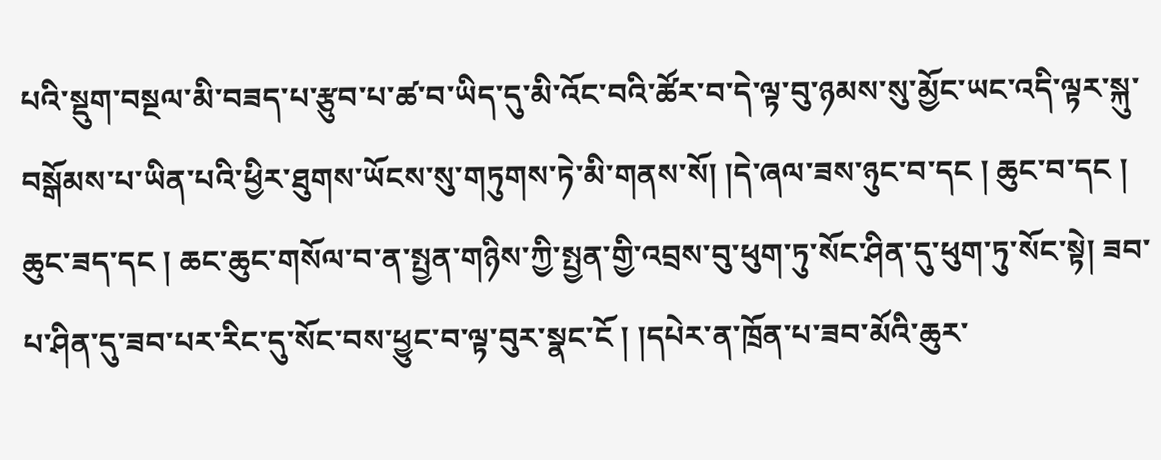པའི་སྡུག་བསྔལ་མི་བཟད་པ་རྩུབ་པ་ཚ་བ་ཡིད་དུ་མི་འོང་བའི་ཚོར་བ་དེ་ལྟ་བུ་ཉམས་སུ་མྱོང་ཡང་འདི་ལྟར་སྐུ་བསྒོམས་པ་ཡིན་པའི་ཕྱིར་ཐུགས་ཡོངས་སུ་གཏུགས་ཏེ་མི་གནས་སོ། །དེ་ཞལ་ཟས་ཉུང་བ་དང ། ཆུང་བ་དང ། ཆུང་ཟད་དང ། ཆང་ཆུང་གསོལ་བ་ན་སྤྱན་གཉིས་ཀྱི་སྤྱན་གྱི་འབྲས་བུ་ཕུག་ཏུ་སོང་ཤིན་དུ་ཕུག་ཏུ་སོང་སྟེ། ཟབ་པ་ཤིན་དུ་ཟབ་པར་རིང་དུ་སོང་བས་ཕྱུང་བ་ལྟ་བུར་སྣང་ངོ ། །དཔེར་ན་ཁྲོན་པ་ཟབ་མོའི་ཆུར་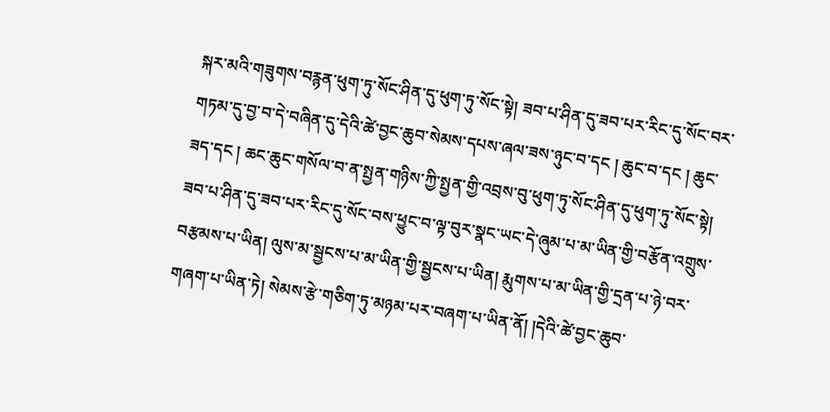སྐར་མའི་གཟུགས་བརྙན་ཕུག་ཏུ་སོང་ཤིན་དུ་ཕུག་ཏུ་སོང་སྟེ། ཟབ་པ་ཤིན་དུ་ཟབ་པར་རིང་དུ་སོང་བར་གཏམ་དུ་བྱ་བ་དེ་བཞིན་དུ་དེའི་ཚེ་བྱང་ཆུབ་སེམས་དཔས་ཞལ་ཟས་ཉུང་བ་དང ། ཆུང་བ་དང ། ཆུང་ཟད་དང ། ཆང་ཆུང་གསོལ་བ་ན་སྤྱན་གཉིས་ཀྱི་སྤྱན་གྱི་འབྲས་བུ་ཕུག་ཏུ་སོང་ཤིན་དུ་ཕུག་ཏུ་སོང་སྟེ། ཟབ་པ་ཤིན་དུ་ཟབ་པར་རིང་དུ་སོང་བས་ཕྱུང་བ་ལྟ་བུར་སྣང་ཡང་དེ་ཞུམ་པ་མ་ཡིན་གྱི་བརྩོན་འགྲུས་བརྩམས་པ་ཡིན། ལུས་མ་སྦྱངས་པ་མ་ཡིན་གྱི་སྦྱངས་པ་ཡིན། རྨུགས་པ་མ་ཡིན་གྱི་དྲན་པ་ཉེ་བར་གཞག་པ་ཡིན་ཏེ། སེམས་རྩེ་གཅིག་ཏུ་མཉམ་པར་བཞག་པ་ཡིན་ནོ། །དེའི་ཚེ་བྱང་ཆུབ་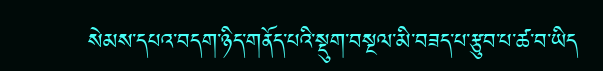སེམས་དཔའ་བདག་ཉིད་གནོད་པའི་སྡུག་བསྔལ་མི་བཟད་པ་རྩུབ་པ་ཚ་བ་ཡིད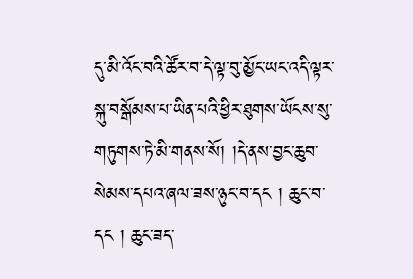དུ་མི་འོང་བའི་ཚོར་བ་དེ་ལྟ་བུ་མྱོང་ཡང་འདི་ལྟར་སྐུ་བསྒོམས་པ་ཡིན་པའི་ཕྱིར་ཐུགས་ཡོངས་སུ་གཏུགས་ཏེ་མི་གནས་སོ། །དེ་ནས་བྱང་ཆུབ་སེམས་དཔའ་ཞལ་ཟས་ཉུང་བ་དང ། ཆུང་བ་དང ། ཆུང་ཟད་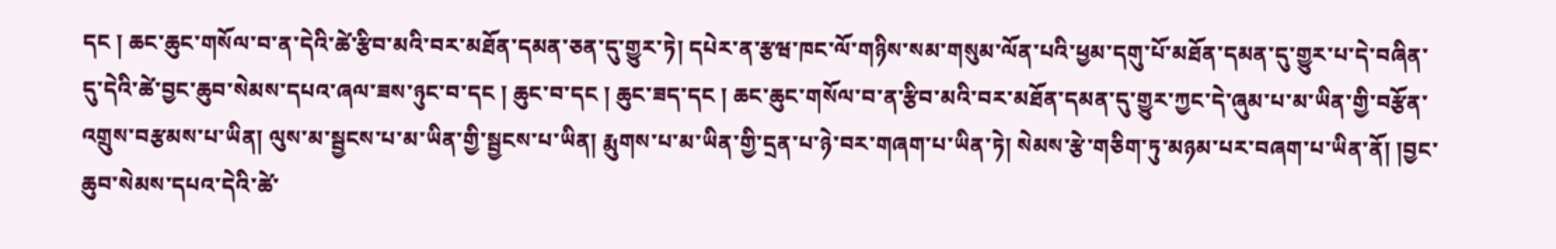དང ། ཆང་ཆུང་གསོལ་བ་ན་དེའི་ཚེ་རྩིབ་མའི་བར་མཐོན་དམན་ཅན་དུ་གྱུར་ཏེ། དཔེར་ན་རྩཝ་ཁང་ལོ་གཉིས་སམ་གསུམ་ལོན་པའི་ཕྱམ་དགུ་པོ་མཐོན་དམན་དུ་གྱུར་པ་དེ་བཞིན་དུ་དེའི་ཚེ་བྱང་ཆུབ་སེམས་དཔའ་ཞལ་ཟས་ཉུང་བ་དང ། ཆུང་བ་དང ། ཆུང་ཟད་དང ། ཆང་ཆུང་གསོལ་བ་ན་རྩིབ་མའི་བར་མཐོན་དམན་དུ་གྱུར་ཀྱང་དེ་ཞུམ་པ་མ་ཡིན་གྱི་བརྩོན་འགྲུས་བརྩམས་པ་ཡིན། ལུས་མ་སྦྱངས་པ་མ་ཡིན་གྱི་སྦྱངས་པ་ཡིན། རྨུགས་པ་མ་ཡིན་གྱི་དྲན་པ་ཉེ་བར་གཞག་པ་ཡིན་ཏེ། སེམས་རྩེ་གཅིག་ཏུ་མཉམ་པར་བཞག་པ་ཡིན་ནོ། །བྱང་ཆུབ་སེམས་དཔའ་དེའི་ཚེ་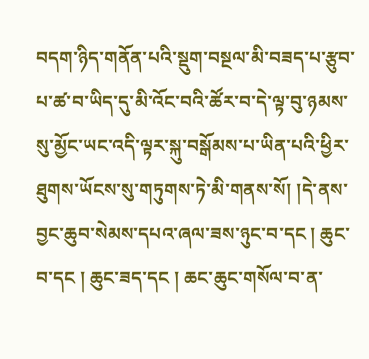བདག་ཉིད་གནོན་པའི་སྡུག་བསྔལ་མི་བཟད་པ་རྩུབ་པ་ཚ་བ་ཡིད་དུ་མི་འོང་བའི་ཚོར་བ་དེ་ལྟ་བུ་ཉམས་སུ་མྱོང་ཡང་འདི་ལྟར་སྐུ་བསྒོམས་པ་ཡིན་པའི་ཕྱིར་ཐུགས་ཡོངས་སུ་གཏུགས་ཏེ་མི་གནས་སོ། །དེ་ནས་བྱང་ཆུབ་སེམས་དཔའ་ཞལ་ཟས་ཉུང་བ་དང ། ཆུང་བ་དང ། ཆུང་ཟད་དང ། ཆང་ཆུང་གསོལ་བ་ན་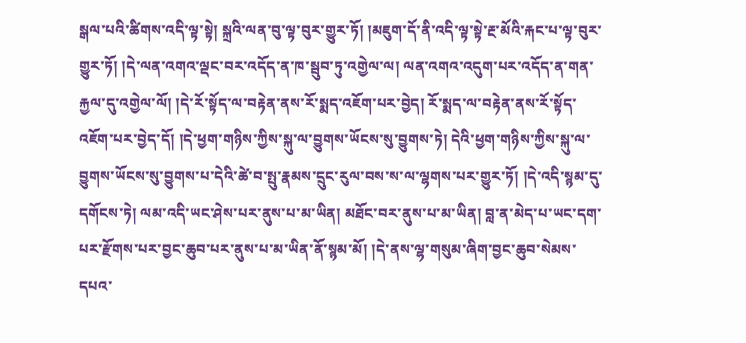སྒལ་པའི་ཚིགས་འདི་ལྟ་སྟེ། སྐྲའི་ལན་བུ་ལྟ་བུར་གྱུར་ཏོ། །མཇུག་དོ་ནི་འདི་ལྟ་སྟེ་རྔ་མོའི་རྐང་པ་ལྟ་བུར་གྱུར་ཏོ། །དེ་ལན་འགའ་ལྡང་བར་འདོད་ན་ཁ་སྦུབ་ཏུ་འགྱེལ་ལ། ལན་འགའ་འདུག་པར་འདོད་ན་གན་རྐྱལ་དུ་འགྱེལ་ལོ། །དེ་རོ་སྟོད་ལ་བརྟེན་ནས་རོ་སྨད་འཇོག་པར་བྱེད། རོ་སྨད་ལ་བརྟེན་ནས་རོ་སྟོད་འཇོག་པར་བྱེད་དོ། །དེ་ཕྱག་གཉིས་ཀྱིས་སྐུ་ལ་བྱུགས་ཡོངས་སུ་བྱུགས་ཏེ། དེའི་ཕྱག་གཉིས་ཀྱིས་སྐུ་ལ་བྱུགས་ཡོངས་སུ་བྱུགས་པ་དེའི་ཚེ་བ་སྤུ་རྣམས་དྲུང་རུལ་བས་ས་ལ་ལྷགས་པར་གྱུར་ཏོ། །དེ་འདི་སྙམ་དུ་དགོངས་ཏེ། ལམ་འདི་ཡང་ཤེས་པར་ནུས་པ་མ་ཡིན། མཐོང་བར་ནུས་པ་མ་ཡིན། བླ་ན་མེད་པ་ཡང་དག་པར་རྫོགས་པར་བྱང་ཆུབ་པར་ནུས་པ་མ་ཡིན་ནོ་སྙམ་མོ། །དེ་ནས་ལྷ་གསུམ་ཞིག་བྱང་ཆུབ་སེམས་དཔའ་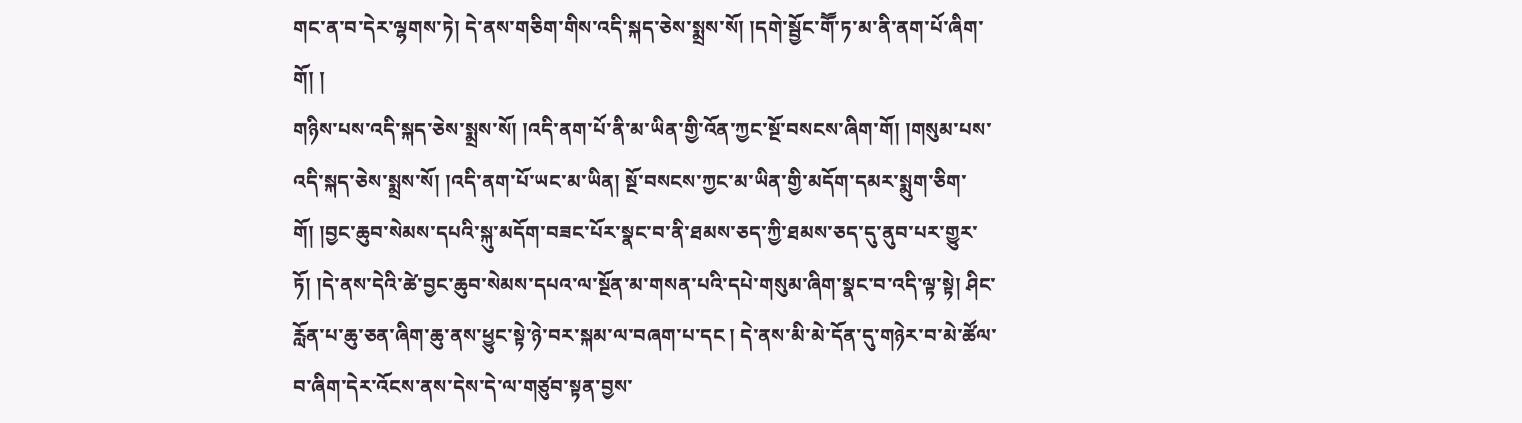གང་ན་བ་དེར་ལྷགས་ཏེ། དེ་ནས་གཅིག་གིས་འདི་སྐད་ཅེས་སྨྲས་སོ། །དགེ་སྦྱོང་གཽ་ཏ་མ་ནི་ནག་པོ་ཞིག་གོ། །
གཉིས་པས་འདི་སྐད་ཅེས་སྨྲས་སོ། །འདི་ནག་པོ་ནི་མ་ཡིན་གྱི་འོན་ཀྱང་སྔོ་བསངས་ཞིག་གོ། །གསུམ་པས་འདི་སྐད་ཅེས་སྨྲས་སོ། །འདི་ནག་པོ་ཡང་མ་ཡིན། སྔོ་བསངས་ཀྱང་མ་ཡིན་གྱི་མདོག་དམར་སྨུག་ཅིག་གོ། །བྱང་ཆུབ་སེམས་དཔའི་སྐུ་མདོག་བཟང་པོར་སྣང་བ་ནི་ཐམས་ཅད་ཀྱི་ཐམས་ཅད་དུ་ནུབ་པར་གྱུར་ཏོ། །དེ་ནས་དེའི་ཚེ་བྱང་ཆུབ་སེམས་དཔའ་ལ་སྔོན་མ་གསན་པའི་དཔེ་གསུམ་ཞིག་སྣང་བ་འདི་ལྟ་སྟེ། ཤིང་རློན་པ་ཆུ་ཅན་ཞིག་ཆུ་ནས་ཕྱུང་སྟེ་ཉེ་བར་སྐམ་ལ་བཞག་པ་དང ། དེ་ནས་མི་མེ་དོན་དུ་གཉེར་བ་མེ་ཚོལ་བ་ཞིག་དེར་འོངས་ནས་དེས་དེ་ལ་གཙུབ་སྟན་བྱས་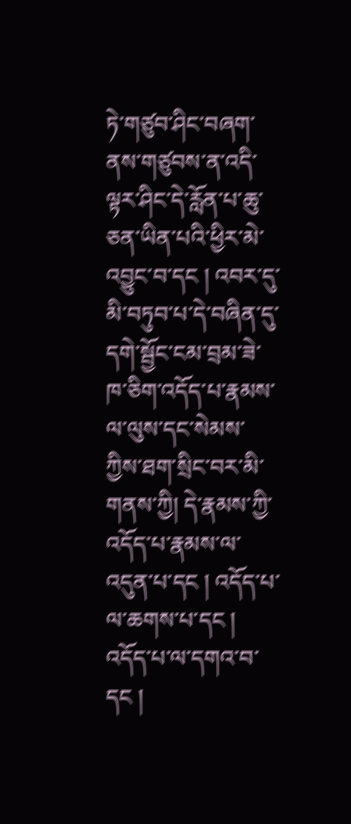ཏེ་གཙུབ་ཤིང་བཞག་ནས་གཙུབས་ན་འདི་ལྟར་ཤིང་དེ་རློན་པ་ཆུ་ཅན་ཡིན་པའི་ཕྱིར་མེ་འབྱུང་བ་དང ། འབར་དུ་མི་བཏུབ་པ་དེ་བཞིན་དུ་དགེ་སྦྱོང་ངམ་བྲམ་ཟེ་ཁ་ཅིག་འདོད་པ་རྣམས་ལ་ལུས་དང་སེམས་ཀྱིས་ཐག་སྲིང་བར་མི་གནས་ཀྱི། དེ་རྣམས་ཀྱི་འདོད་པ་རྣམས་ལ་འདུན་པ་དང ། འདོད་པ་ལ་ཆགས་པ་དང ། འདོད་པ་ལ་དགའ་བ་དང །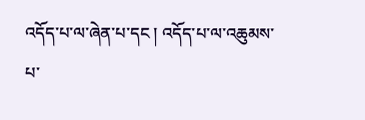འདོད་པ་ལ་ཞེན་པ་དང ། འདོད་པ་ལ་འཆུམས་པ་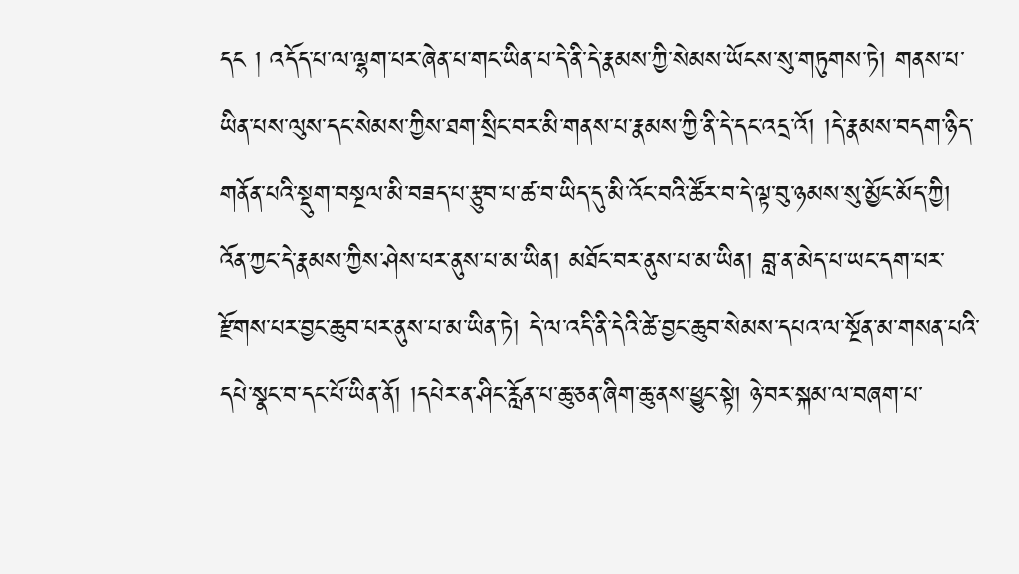དང ། འདོད་པ་ལ་ལྷག་པར་ཞེན་པ་གང་ཡིན་པ་དེ་ནི་དེ་རྣམས་ཀྱི་སེམས་ཡོངས་སུ་གཏུགས་ཏེ། གནས་པ་ཡིན་པས་ལུས་དང་སེམས་ཀྱིས་ཐག་སྲིང་བར་མི་གནས་པ་རྣམས་ཀྱི་ནི་དེ་དང་འདྲ་འོ། །དེ་རྣམས་བདག་ཉིད་གནོན་པའི་སྡུག་བསྔལ་མི་བཟད་པ་རྩུབ་པ་ཚ་བ་ཡིད་དུ་མི་འོང་བའི་ཚོར་བ་དེ་ལྟ་བུ་ཉམས་སུ་མྱོང་མོད་ཀྱི། འོན་ཀྱང་དེ་རྣམས་ཀྱིས་ཤེས་པར་ནུས་པ་མ་ཡིན། མཐོང་བར་ནུས་པ་མ་ཡིན། བླ་ན་མེད་པ་ཡང་དག་པར་རྫོགས་པར་བྱང་ཆུབ་པར་ནུས་པ་མ་ཡིན་ཏེ། དེ་ལ་འདི་ནི་དེའི་ཚེ་བྱང་ཆུབ་སེམས་དཔའ་ལ་སྔོན་མ་གསན་པའི་དཔེ་སྣང་བ་དང་པོ་ཡིན་ནོ། །དཔེར་ན་ཤིང་རློན་པ་ཆུ་ཅན་ཞིག་ཆུ་ནས་ཕྱུང་སྟེ། ཉེ་བར་སྐམ་ལ་བཞག་པ་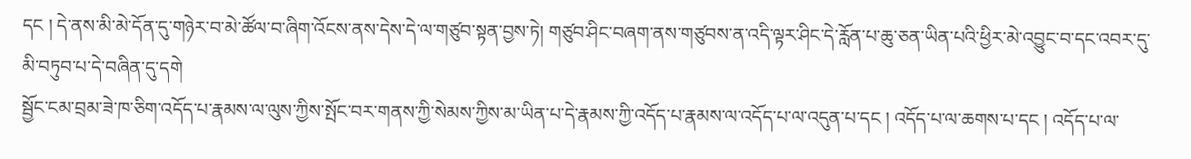དང ། དེ་ནས་མི་མེ་དོན་དུ་གཉེར་བ་མེ་ཚོལ་བ་ཞིག་འོངས་ནས་དེས་དེ་ལ་གཙུབ་སྟན་བྱས་ཏེ། གཙུབ་ཤིང་བཞག་ནས་གཙུབས་ན་འདི་ལྟར་ཤིང་དེ་རློན་པ་ཆུ་ཅན་ཡིན་པའི་ཕྱིར་མེ་འབྱུང་བ་དང་འབར་དུ་མི་བཏུབ་པ་དེ་བཞིན་དུ་དགེ
སྦྱོང་ངམ་བྲམ་ཟེ་ཁ་ཅིག་འདོད་པ་རྣམས་ལ་ལུས་ཀྱིས་སྤོང་བར་གནས་ཀྱི་སེམས་ཀྱིས་མ་ཡིན་པ་དེ་རྣམས་ཀྱི་འདོད་པ་རྣམས་ལ་འདོད་པ་ལ་འདུན་པ་དང ། འདོད་པ་ལ་ཆགས་པ་དང ། འདོད་པ་ལ་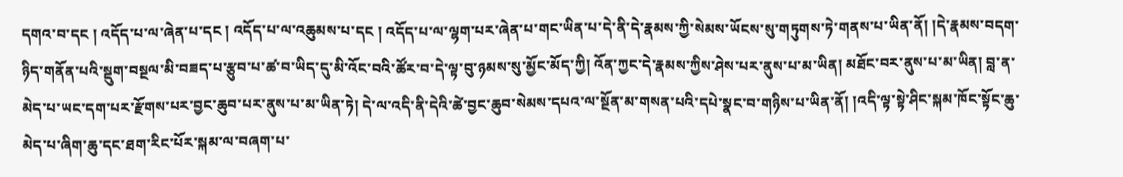དགའ་བ་དང ། འདོད་པ་ལ་ཞེན་པ་དང ། འདོད་པ་ལ་འཆུམས་པ་དང ། འདོད་པ་ལ་ལྷག་པར་ཞེན་པ་གང་ཡིན་པ་དེ་ནི་དེ་རྣམས་ཀྱི་སེམས་ཡོངས་སུ་གཏུགས་ཏེ་གནས་པ་ཡིན་ནོ། །དེ་རྣམས་བདག་ཉིད་གནོན་པའི་སྡུག་བསྔལ་མི་བཟད་པ་རྩུབ་པ་ཚ་བ་ཡིད་དུ་མི་འོང་བའི་ཚོར་བ་དེ་ལྟ་བུ་ཉམས་སུ་མྱོང་མོད་ཀྱི། འོན་ཀྱང་དེ་རྣམས་ཀྱིས་ཤེས་པར་ནུས་པ་མ་ཡིན། མཐོང་བར་ནུས་པ་མ་ཡིན། བླ་ན་མེད་པ་ཡང་དག་པར་རྫོགས་པར་བྱང་ཆུབ་པར་ནུས་པ་མ་ཡིན་ཏེ། དེ་ལ་འདི་ནི་དེའི་ཚེ་བྱང་ཆུབ་སེམས་དཔའ་ལ་སྔོན་མ་གསན་པའི་དཔེ་སྣང་བ་གཉིས་པ་ཡིན་ནོ། །འདི་ལྟ་སྟེ་ཤིང་སྐམ་ཁོང་སྟོང་ཆུ་མེད་པ་ཞིག་ཆུ་དང་ཐག་རིང་པོར་སྐམ་ལ་བཞག་པ་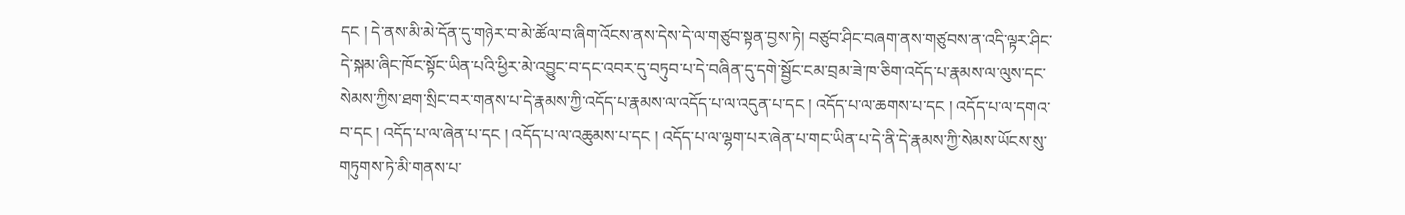དང ། དེ་ནས་མི་མེ་དོན་དུ་གཉེར་བ་མེ་ཚོལ་བ་ཞིག་འོངས་ནས་དེས་དེ་ལ་གཙུབ་སྟན་བྱས་ཏེ། བཙུབ་ཤིང་བཞག་ནས་གཙུབས་ན་འདི་ལྟར་ཤིང་དེ་སྐམ་ཞིང་ཁོང་སྟོང་ཡིན་པའི་ཕྱིར་མེ་འབྱུང་བ་དང་འབར་དུ་བཏུབ་པ་དེ་བཞིན་དུ་དགེ་སྦྱོང་ངམ་བྲམ་ཟེ་ཁ་ཅིག་འདོད་པ་རྣམས་ལ་ལུས་དང་སེམས་ཀྱིས་ཐག་སྲིང་བར་གནས་པ་དེ་རྣམས་ཀྱི་འདོད་པ་རྣམས་ལ་འདོད་པ་ལ་འདུན་པ་དང ། འདོད་པ་ལ་ཆགས་པ་དང ། འདོད་པ་ལ་དགའ་བ་དང ། འདོད་པ་ལ་ཞེན་པ་དང ། འདོད་པ་ལ་འཆུམས་པ་དང ། འདོད་པ་ལ་ལྷག་པར་ཞེན་པ་གང་ཡིན་པ་དེ་ནི་དེ་རྣམས་ཀྱི་སེམས་ཡོངས་སུ་གཏུགས་ཏེ་མི་གནས་པ་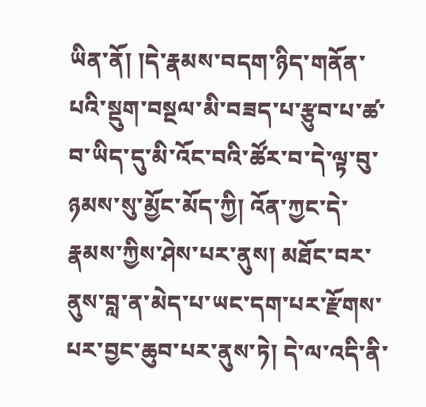ཡིན་ནོ། །དེ་རྣམས་བདག་ཉིད་གནོན་པའི་སྡུག་བསྔལ་མི་བཟད་པ་རྩུབ་པ་ཚ་བ་ཡིད་དུ་མི་འོང་བའི་ཚོར་བ་དེ་ལྟ་བུ་ཉམས་སུ་མྱོང་མོད་ཀྱི། འོན་ཀྱང་དེ་རྣམས་ཀྱིས་ཤེས་པར་ནུས། མཐོང་བར་ནུས་བླ་ན་མེད་པ་ཡང་དག་པར་རྫོགས་པར་བྱང་ཆུབ་པར་ནུས་ཏེ། དེ་ལ་འདི་ནི་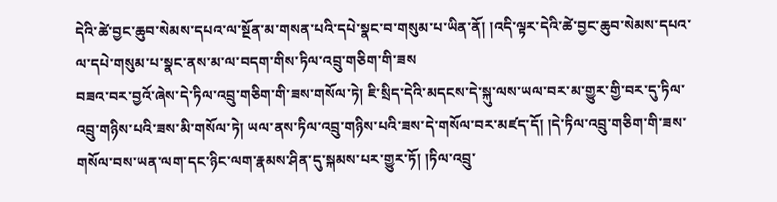དེའི་ཚེ་བྱང་ཆུབ་སེམས་དཔའ་ལ་སྔོན་མ་གསན་པའི་དཔེ་སྣང་བ་གསུམ་པ་ཡིན་ནོ། །འདི་ལྟར་དེའི་ཚེ་བྱང་ཆུབ་སེམས་དཔའ་ལ་དཔེ་གསུམ་པ་སྣང་ནས་མ་ལ་བདག་གིས་ཏིལ་འབྲུ་གཅིག་གི་ཟས
བཟའ་བར་བྱའོ་ཞེས་དེ་ཏིལ་འབྲུ་གཅིག་གི་ཟས་གསོལ་ཏེ། ཇི་སྲིད་དེའི་མདངས་དེ་སྐུ་ལས་ཡལ་བར་མ་གྱུར་གྱི་བར་དུ་ཏིལ་འབྲུ་གཉིས་པའི་ཟས་མི་གསོལ་ཏེ། ཡལ་ནས་ཏིལ་འབྲུ་གཉིས་པའི་ཟས་དེ་གསོལ་བར་མཛད་དོ། །དེ་ཏིལ་འབྲུ་གཅིག་གི་ཟས་གསོལ་བས་ཡན་ལག་དང་ཉིང་ལག་རྣམས་ཤིན་དུ་སྐམས་པར་གྱུར་ཏོ། །ཏིལ་འབྲུ་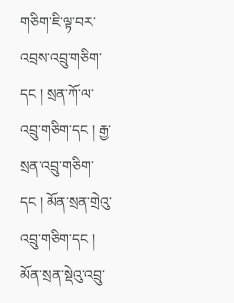གཅིག་ཇི་ལྟ་བར་འབྲས་འབྲུ་གཅིག་དང ། སྲན་ཀོ་ལ་འབྲུ་གཅིག་དང ། རྒྱ་སྲན་འབྲུ་གཅིག་དང ། མོན་སྲན་གྲེའུ་འབྲུ་གཅིག་དང ། མོན་སྲན་སྡེའུ་འབྲུ་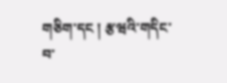གཅིག་དང ། རྩཝའི་གདིང་བ་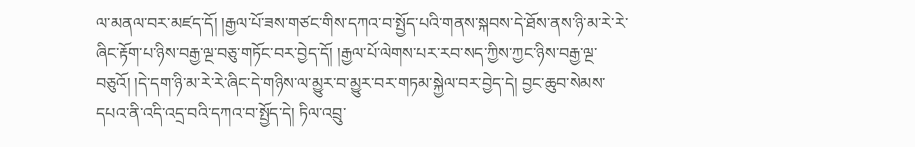ལ་མནལ་བར་མཛད་དོ། །རྒྱལ་པོ་ཟས་གཙང་གིས་དཀའ་བ་སྤྱོད་པའི་གནས་སྐབས་དེ་ཐོས་ནས་ཉི་མ་རེ་རེ་ཞིང་རྟོག་པ་ཉིས་བརྒྱ་ལྔ་བཅུ་གཏོང་བར་བྱེད་དོ། །རྒྱལ་པོ་ལེགས་པར་རབ་སད་ཀྱིས་ཀྱང་ཉིས་བརྒྱ་ལྔ་བཅུའོ། །དེ་དག་ཉི་མ་རེ་རེ་ཞིང་དེ་གཉིས་ལ་མྱུར་བ་མྱུར་བར་གཏམ་སྐྱེལ་བར་བྱེད་དེ། བྱང་ཆུབ་སེམས་དཔའ་ནི་འདི་འདྲ་བའི་དཀའ་བ་སྤྱོད་དེ། ཏིལ་འབྲུ་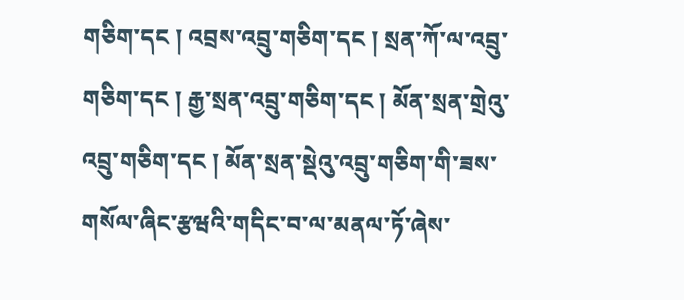གཅིག་དང ། འབྲས་འབྲུ་གཅིག་དང ། སྲན་ཀོ་ལ་འབྲུ་གཅིག་དང ། རྒྱ་སྲན་འབྲུ་གཅིག་དང ། མོན་སྲན་གྲེའུ་འབྲུ་གཅིག་དང ། མོན་སྲན་སྡེའུ་འབྲུ་གཅིག་གི་ཟས་གསོལ་ཞིང་རྩཝའི་གདིང་བ་ལ་མནལ་ཏོ་ཞེས་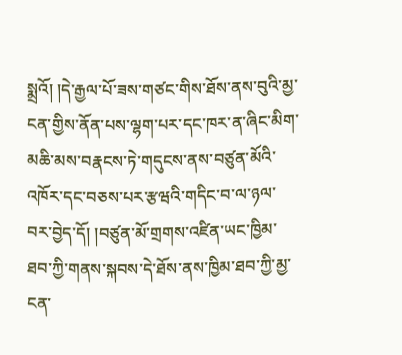སྨྲའོ། །དེ་རྒྱལ་པོ་ཟས་གཙང་གིས་ཐོས་ནས་བུའི་མྱ་ངན་གྱིས་ནོན་པས་ལྷག་པར་དང་ཁར་ན་ཞིང་མིག་མཆི་མས་བརྣངས་ཏེ་གདུངས་ནས་བཙུན་མོའི་འཁོར་དང་བཅས་པར་རྩཝའི་གདིང་བ་ལ་ཉལ་བར་བྱེད་དོ། །བཙུན་མོ་གྲགས་འཛིན་ཡང་ཁྱིམ་ཐབ་ཀྱི་གནས་སྐབས་དེ་ཐོས་ནས་ཁྱིམ་ཐབ་ཀྱི་མྱ་ངན་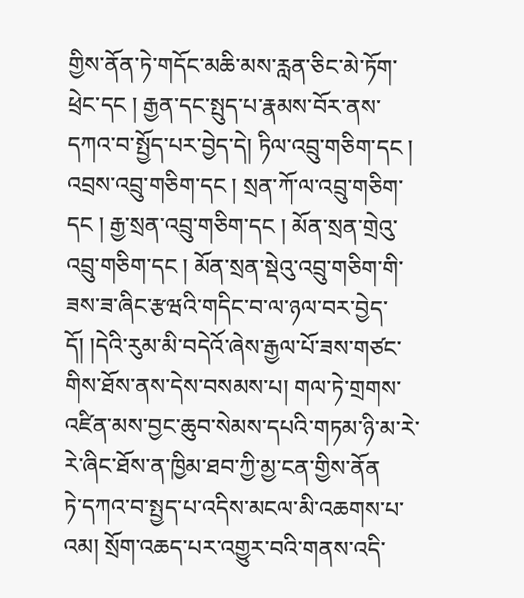གྱིས་ནོན་ཏེ་གདོང་མཆི་མས་རླན་ཅིང་མེ་ཏོག་ཕྲེང་དང ། རྒྱན་དང་སྤུད་པ་རྣམས་བོར་ནས་དཀའ་བ་སྤྱོད་པར་བྱེད་དེ། ཏིལ་འབྲུ་གཅིག་དང ། འབྲས་འབྲུ་གཅིག་དང ། སྲན་ཀོ་ལ་འབྲུ་གཅིག་དང ། རྒྱ་སྲན་འབྲུ་གཅིག་དང ། མོན་སྲན་གྲེའུ་འབྲུ་གཅིག་དང ། མོན་སྲན་སྡེའུ་འབྲུ་གཅིག་གི་ཟས་ཟ་ཞིང་རྩཝའི་གདིང་བ་ལ་ཉལ་བར་བྱེད་དོ། །དེའི་རུམ་མི་བདེའོ་ཞེས་རྒྱལ་པོ་ཟས་གཙང་གིས་ཐོས་ནས་དེས་བསམས་པ། གལ་ཏེ་གྲགས་འཛིན་མས་བྱང་ཆུབ་སེམས་དཔའི་གཏམ་ཉི་མ་རེ་རེ་ཞིང་ཐོས་ན་ཁྱིམ་ཐབ་ཀྱི་མྱ་ངན་གྱིས་ནོན
ཏེ་དཀའ་བ་སྤྱད་པ་འདིས་མངལ་མི་འཆགས་པ་འམ། སྲོག་འཆད་པར་འགྱུར་བའི་གནས་འདི་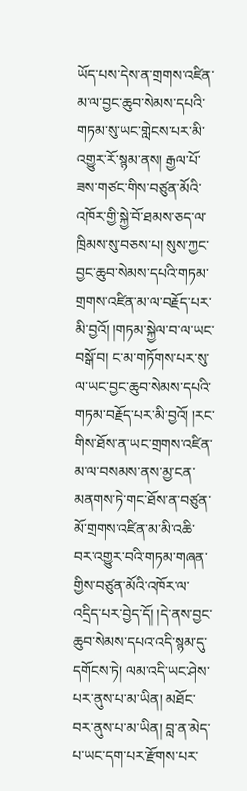ཡོད་པས་དེས་ན་གྲགས་འཛིན་མ་ལ་བྱང་ཆུབ་སེམས་དཔའི་གཏམ་སུ་ཡང་གླེངས་པར་མི་འགྱུར་རོ་སྙམ་ནས། རྒྱལ་པོ་ཟས་གཙང་གིས་བཙུན་མོའི་འཁོར་གྱི་སྐྱེ་བོ་ཐམས་ཅད་ལ་ཁྲིམས་སུ་བཅས་པ། སུས་ཀྱང་བྱང་ཆུབ་སེམས་དཔའི་གཏམ་གྲགས་འཛིན་མ་ལ་བརྗོད་པར་མི་བྱའོ། །གཏམ་སྐྱེལ་བ་ལ་ཡང་བསྒོ་བ། ང་མ་གཏོགས་པར་སུ་ལ་ཡང་བྱང་ཆུབ་སེམས་དཔའི་གཏམ་བརྗོད་པར་མི་བྱའོ། །རང་གིས་ཐོས་ན་ཡང་གྲགས་འཛིན་མ་ལ་བསམས་ནས་མྱ་ངན་མནགས་ཏེ་གང་ཐོས་ན་བཙུན་མོ་གྲགས་འཛིན་མ་མི་འཆི་བར་འགྱུར་བའི་གཏམ་གཞན་གྱིས་བཙུན་མོའི་འཁོར་ལ་འདྲིད་པར་བྱེད་དོ། །དེ་ནས་བྱང་ཆུབ་སེམས་དཔའ་འདི་སྙམ་དུ་དགོངས་ཏེ། ལམ་འདི་ཡང་ཤེས་པར་ནུས་པ་མ་ཡིན། མཐོང་བར་ནུས་པ་མ་ཡིན། བླ་ན་མེད་པ་ཡང་དག་པར་རྫོགས་པར་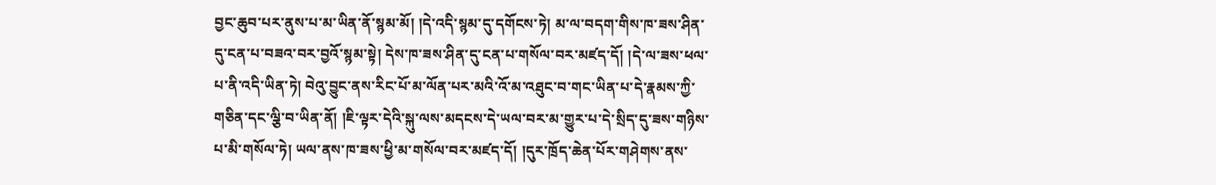བྱང་ཆུབ་པར་ནུས་པ་མ་ཡིན་ནོ་སྙམ་མོ། །དེ་འདི་སྙམ་དུ་དགོངས་ཏེ། མ་ལ་བདག་གིས་ཁ་ཟས་ཤིན་དུ་ངན་པ་བཟའ་བར་བྱའོ་སྙམ་སྟེ། དེས་ཁ་ཟས་ཤིན་དུ་ངན་པ་གསོལ་བར་མཛད་དོ། །དེ་ལ་ཟས་ཕལ་པ་ནི་འདི་ཡིན་ཏེ། བེའུ་བྱུང་ནས་རིང་པོ་མ་ལོན་པར་མའི་འོ་མ་འཐུང་བ་གང་ཡིན་པ་དེ་རྣམས་ཀྱི་གཅིན་དང་ལྕི་བ་ཡིན་ནོ། །ཇི་ལྟར་དེའི་སྐུ་ལས་མདངས་དེ་ཡལ་བར་མ་གྱུར་པ་དེ་སྲིད་དུ་ཟས་གཉིས་པ་མི་གསོལ་ཏེ། ཡལ་ནས་ཁ་ཟས་ཕྱི་མ་གསོལ་བར་མཛད་དོ། །དུར་ཁྲོད་ཆེན་པོར་གཤེགས་ནས་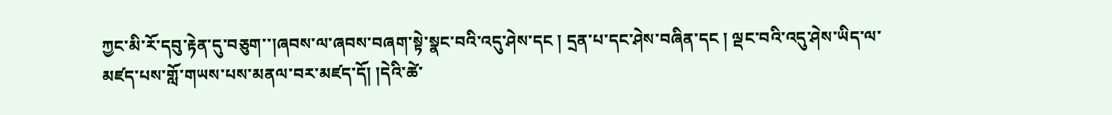ཀྱང་མི་རོ་དབུ་རྟེན་དུ་བཅུག་་།ཞབས་ལ་ཞབས་བཞག་སྟེ་སྣང་བའི་འདུ་ཤེས་དང ། དྲན་པ་དང་ཤེས་བཞིན་དང ། ལྡང་བའི་འདུ་ཤེས་ཡིད་ལ་མཛད་པས་གློ་གཡས་པས་མནལ་བར་མཛད་དོ། །དེའི་ཚེ་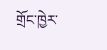གྲོང་ཁྱེར་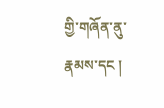གྱི་གཞོན་ནུ་རྣམས་དང །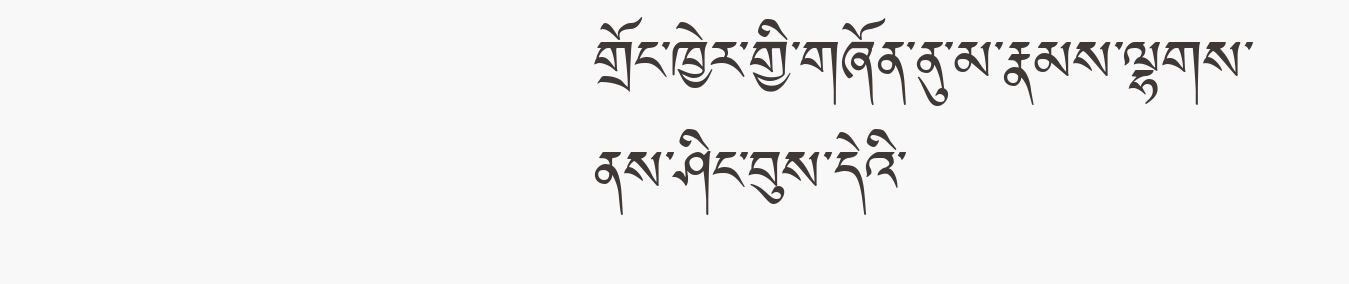གྲོང་ཁྱེར་གྱི་གཞོན་ནུ་མ་རྣམས་ལྷགས་ནས་ཤིང་བུས་དེའི་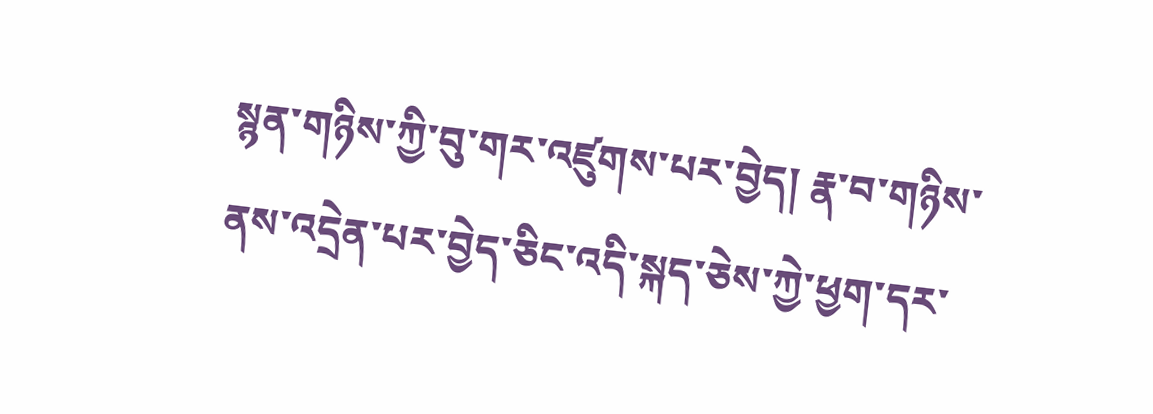སྙན་གཉིས་ཀྱི་བུ་གར་འཛུགས་པར་བྱེད། རྣ་བ་གཉིས་ནས་འདྲེན་པར་བྱེད་ཅིང་འདི་སྐད་ཅེས་ཀྱེ་ཕྱག་དར་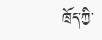ཁྲོད་ཀྱི་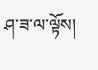ཤ་ཟ་ལ་ལྟོས།